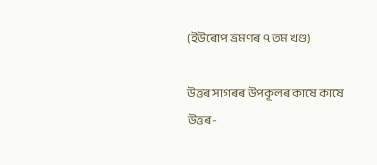(ইউৰোপ ভ্ৰমণৰ ৭ তম খণ্ড)

উত্তৰ সাগৰৰ উপকূলৰ কাষে কাষে উত্তৰ-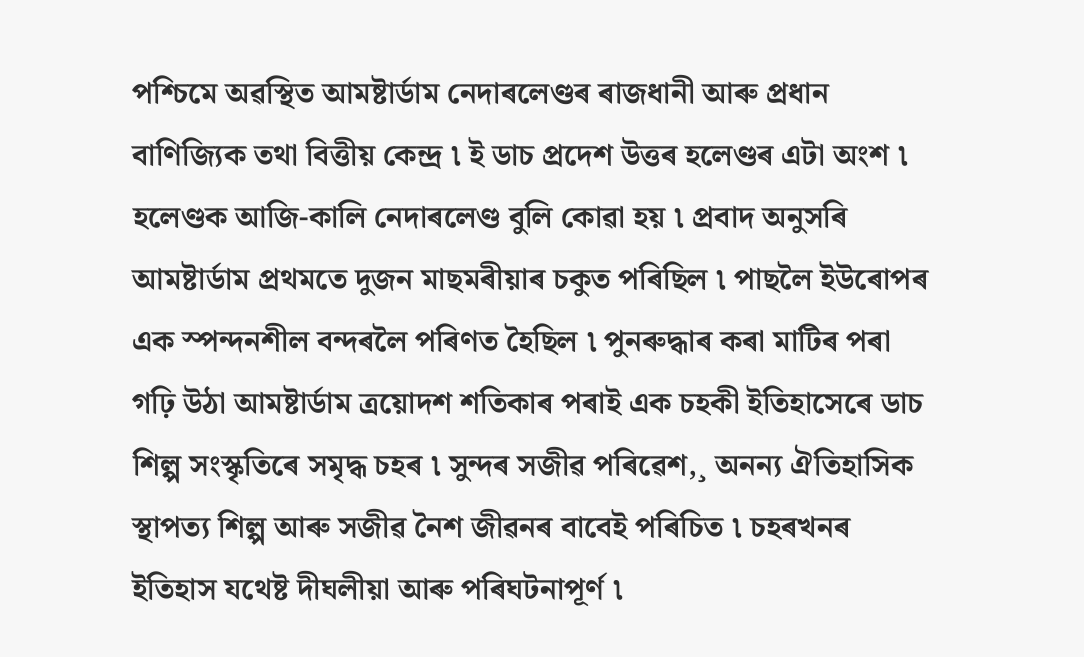পশ্চিমে অৱস্থিত আমষ্টাৰ্ডাম নেদাৰলেণ্ডৰ ৰাজধানী আৰু প্ৰধান বাণিজ্যিক তথা বিত্তীয় কেন্দ্ৰ ৷ ই ডাচ প্ৰদেশ উত্তৰ হলেণ্ডৰ এটা অংশ ৷ হলেণ্ডক আজি-কালি নেদাৰলেণ্ড বুলি কোৱা হয় ৷ প্ৰবাদ অনুসৰি আমষ্টাৰ্ডাম প্ৰথমতে দুজন মাছমৰীয়াৰ চকুত পৰিছিল ৷ পাছলৈ ইউৰোপৰ এক স্পন্দনশীল বন্দৰলৈ পৰিণত হৈছিল ৷ পুনৰুদ্ধাৰ কৰা মাটিৰ পৰা গঢ়ি উঠা আমষ্টাৰ্ডাম ত্ৰয়োদশ শতিকাৰ পৰাই এক চহকী ইতিহাসেৰে ডাচ শিল্প সংস্কৃতিৰে সমৃদ্ধ চহৰ ৷ সুন্দৰ সজীৱ পৰিৱেশ,¸ অনন্য ঐতিহাসিক স্থাপত্য শিল্প আৰু সজীৱ নৈশ জীৱনৰ বাবেই পৰিচিত ৷ চহৰখনৰ ইতিহাস যথেষ্ট দীঘলীয়া আৰু পৰিঘটনাপূৰ্ণ ৷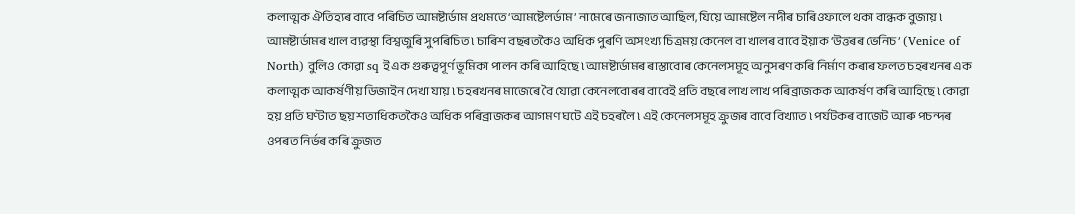কলাত্মক ঐতিহ্যৰ বাবে পৰিচিত আমষ্টাৰ্ডাম প্ৰথমতে ‘আমষ্টেলৰ্ডাম’ নামেৰে জনাজাত আছিল, যিয়ে আমষ্টেল নদীৰ চাৰিওফালে থকা বান্ধক বুজায় ৷
আমষ্টাৰ্ডামৰ খাল ব্যৱস্থা বিশ্বজুৰি সুপৰিচিত ৷ চাৰিশ বছৰতকৈও অধিক পুৰণি অসংখ্য চিত্ৰময় কেনেল বা খালৰ বাবে ইয়াক ‘উত্তৰৰ ভেনিচ’ (Venice of North) বুলিও কোৱা sq ই এক গুৰুত্বপূৰ্ণ ভূমিকা পালন কৰি আহিছে ৷ আমষ্টাৰ্ডামৰ ৰাস্তাবোৰ কেনেলসমূহ অনুসৰণ কৰি নিৰ্মাণ কৰাৰ ফলত চহৰখনৰ এক কলাত্মক আকৰ্ষণীয় ডিজাইন দেখা যায় ৷ চহৰখনৰ মাজেৰে বৈ যোৱা কেনেলবোৰৰ বাবেই প্ৰতি বছৰে লাখ লাখ পৰিব্ৰাজকক আকৰ্ষণ কৰি আহিছে ৷ কোৱা হয় প্ৰতি ঘণ্টাত ছয় শতাধিকতকৈও অধিক পৰিব্ৰাজকৰ আগমণ ঘটে এই চহৰলৈ ৷ এই কেনেলসমূহ ক্ৰুজৰ বাবে বিখ্যাত ৷ পৰ্যটকৰ বাজেট আৰু পচন্দৰ ওপৰত নিৰ্ভৰ কৰি ক্ৰুজত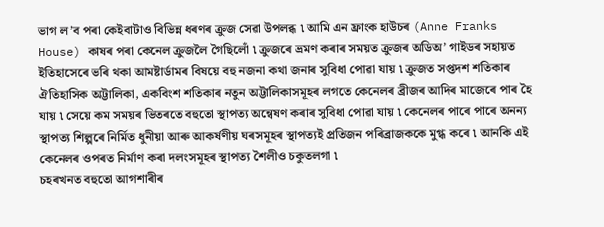ভাগ ল’ব পৰা কেইবাটাও বিভিন্ন ধৰণৰ ক্ৰুজ সেৱা উপলব্ধ ৷ আমি এন ফ্ৰাংক হাউচৰ (Anne Franks House) কাষৰ পৰা কেনেল ক্ৰুজলৈ গৈছিলোঁ ৷ ক্ৰুজৰে ভ্ৰমণ কৰাৰ সময়ত ক্ৰুজৰ অডিঅ’ গাইডৰ সহায়ত ইতিহাসেৰে ভৰি থকা আমষ্টাৰ্ডামৰ বিষয়ে বহু নজনা কথা জনাৰ সুবিধা পোৱা যায় ৷ ক্ৰুজত সপ্তদশ শতিকাৰ ঐতিহাসিক অট্টালিকা, একবিংশ শতিকাৰ নতুন অট্টালিকাসমূহৰ লগতে কেনেলৰ ব্ৰীজৰ আদিৰ মাজেৰে পাৰ হৈ যায় ৷ সেয়ে কম সময়ৰ ভিতৰতে বহুতো স্থাপত্য অন্বেষণ কৰাৰ সুবিধা পোৱা যায় ৷ কেনেলৰ পাৰে পাৰে অনন্য স্থাপত্য শিল্পৰে নিৰ্মিত ধুনীয়া আৰু আকৰ্ষণীয় ঘৰসমূহৰ স্থাপত্যই প্ৰতিজন পৰিব্ৰাজককে মুগ্ধ কৰে ৷ আনকি এই কেনেলৰ ওপৰত নিৰ্মাণ কৰা দলংসমূহৰ স্থাপত্য শৈলীও চকুতলগা ৷
চহৰখনত বহুতো আগশাৰীৰ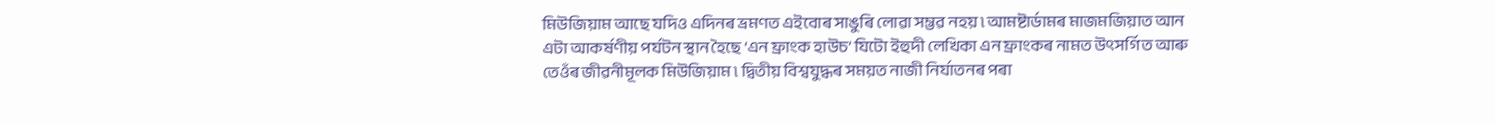মিউজিয়াম আছে যদিও এদিনৰ ভ্ৰমণত এইবোৰ সাঙুৰি লোৱা সম্ভৱ নহয় ৷ আমষ্টাৰ্ডামৰ মাজমজিয়াত আন এটা আকৰ্ষণীয় পৰ্যটন স্থান হৈছে ‘এন ফ্ৰাংক হাউচ’ যিটো ইহুদী লেখিকা এন ফ্ৰাংকৰ নামত উৎসৰ্গিত আৰু তেওঁৰ জীৱনীমূলক মিউজিয়াম ৷ দ্বিতীয় বিশ্বযুদ্ধৰ সময়ত নাজী নিৰ্যাতনৰ পৰা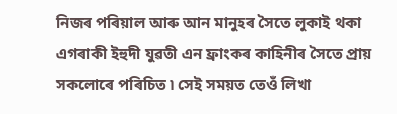নিজৰ পৰিয়াল আৰু আন মানুহৰ সৈতে লুকাই থকা এগৰাকী ইহুদী যুৱতী এন ফ্ৰাংকৰ কাহিনীৰ সৈতে প্ৰায় সকলোৰে পৰিচিত ৷ সেই সময়ত তেওঁ লিখা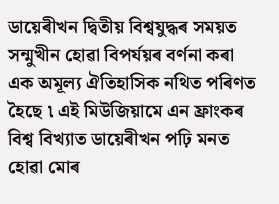ডায়েৰীখন দ্বিতীয় বিশ্বযুদ্ধৰ সময়ত সন্মুখীন হোৱা বিপৰ্যয়ৰ বৰ্ণনা কৰা এক অমূল্য ঐতিহাসিক নথিত পৰিণত হৈছে ৷ এই মিউজিয়ামে এন ফ্ৰাংকৰ বিশ্ব বিখ্যাত ডায়েৰীখন পঢ়ি মনত হোৱা মোৰ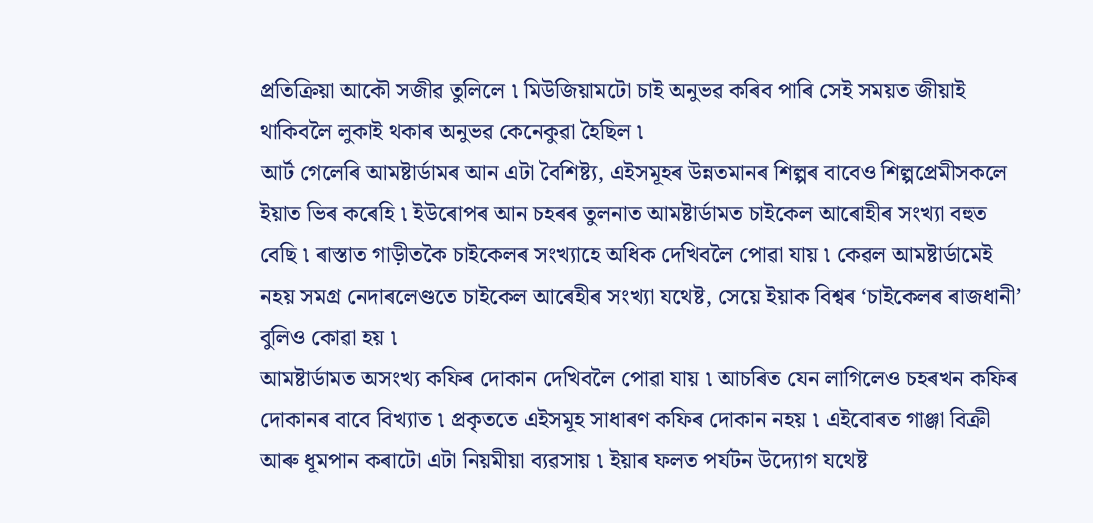প্ৰতিক্ৰিয়া আকৌ সজীৱ তুলিলে ৷ মিউজিয়ামটো চাই অনুভৱ কৰিব পাৰি সেই সময়ত জীয়াই থাকিবলৈ লুকাই থকাৰ অনুভৱ কেনেকুৱা হৈছিল ৷
আৰ্ট গেলেৰি আমষ্টাৰ্ডামৰ আন এটা বৈশিষ্ট্য, এইসমূহৰ উন্নতমানৰ শিল্পৰ বাবেও শিল্পপ্ৰেমীসকলে ইয়াত ভিৰ কৰেহি ৷ ইউৰোপৰ আন চহৰৰ তুলনাত আমষ্টাৰ্ডামত চাইকেল আৰোহীৰ সংখ্যা বহুত বেছি ৷ ৰাস্তাত গাড়ীতকৈ চাইকেলৰ সংখ্যাহে অধিক দেখিবলৈ পোৱা যায় ৷ কেৱল আমষ্টাৰ্ডামেই নহয় সমগ্ৰ নেদাৰলেণ্ডতে চাইকেল আৰেহীৰ সংখ্যা যথেষ্ট, সেয়ে ইয়াক বিশ্বৰ ‘চাইকেলৰ ৰাজধানী’ বুলিও কোৱা হয় ৷
আমষ্টাৰ্ডামত অসংখ্য কফিৰ দোকান দেখিবলৈ পোৱা যায় ৷ আচৰিত যেন লাগিলেও চহৰখন কফিৰ দোকানৰ বাবে বিখ্যাত ৷ প্ৰকৃততে এইসমূহ সাধাৰণ কফিৰ দোকান নহয় ৷ এইবোৰত গাঞ্জা বিক্ৰী আৰু ধূমপান কৰাটো এটা নিয়মীয়া ব্যৱসায় ৷ ইয়াৰ ফলত পৰ্যটন উদ্যোগ যথেষ্ট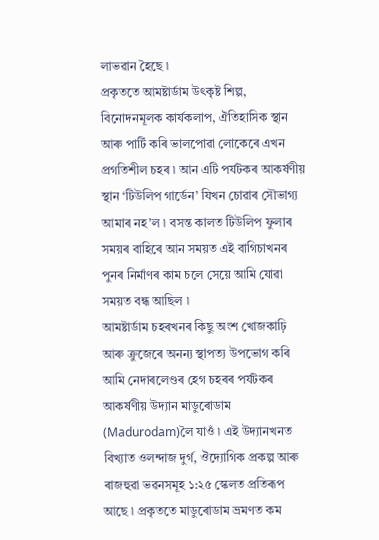লাভৱান হৈছে ৷
প্ৰকৃততে আমষ্টাৰ্ডাম উৎকৃষ্ট শিল্প, বিনোদনমূলক কাৰ্যকলাপ, ঐতিহাসিক স্থান আৰু পাৰ্টি কৰি ভালপোৱা লোকেৰে এখন প্ৰগতিশীল চহৰ ৷ আন এটি পৰ্যটকৰ আকৰ্ষণীয় স্থান ‘টিউলিপ গাৰ্ডেন’ যিখন চোৱাৰ সৌভাগ্য আমাৰ নহ’ল ৷ বসন্ত কালত টিউলিপ ফুলাৰ সময়ৰ বাহিৰে আন সময়ত এই বাগিচাখনৰ পুনৰ নিৰ্মাণৰ কাম চলে সেয়ে আমি যোৱা সময়ত বন্ধ আছিল ৷
আমষ্টাৰ্ডাম চহৰখনৰ কিছু অংশ খোজকাঢ়ি আৰু ক্ৰুজেৰে অনন্য স্থাপত্য উপভোগ কৰি আমি নেদাৰলেণ্ডৰ হেগ চহৰৰ পৰ্যটকৰ আকৰ্ষণীয় উদ্যান মাডুৰোডাম (Madurodam)লৈ যাওঁ ৷ এই উদ্যানখনত বিখ্যাত ওলন্দাজ দুৰ্গ, ঔদ্যোগিক প্ৰকল্প আৰু ৰাজহুৱা ভৱনসমূহ ১:২৫ স্কেলত প্ৰতিৰূপ আছে ৷ প্ৰকৃততে মাডুৰোডাম ভ্ৰমণত কম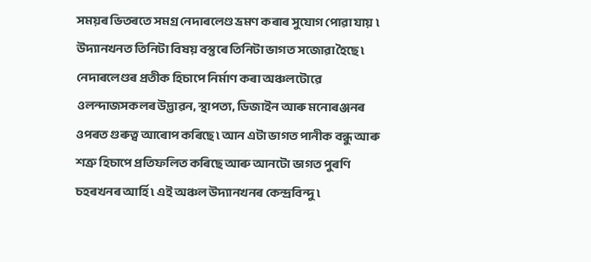সময়ৰ ভিতৰতে সমগ্ৰ নেদাৰলেণ্ড ভ্ৰমণ কৰাৰ সুযোগ পোৱা যায় ৷ উদ্যানখনত তিনিটা বিষয় বস্তুৰে তিনিটা ভাগত সজোৱা হৈছে ৷ নেদাৰলেণ্ডৰ প্ৰতীক হিচাপে নিৰ্মাণ কৰা অঞ্চলটোৱে ওলন্দাজসকলৰ উদ্ভাৱন, স্থাপত্য, ডিজাইন আৰু মনোৰঞ্জনৰ ওপৰত গুৰুত্ব আৰোপ কৰিছে ৷ আন এটা ভাগত পানীক বন্ধু আৰু শত্ৰু হিচাপে প্ৰতিফলিত কৰিছে আৰু আনটো ভাগত পুৰণি চহৰখনৰ আৰ্হি ৷ এই অঞ্চল উদ্যানখনৰ কেন্দ্ৰবিন্দু ৷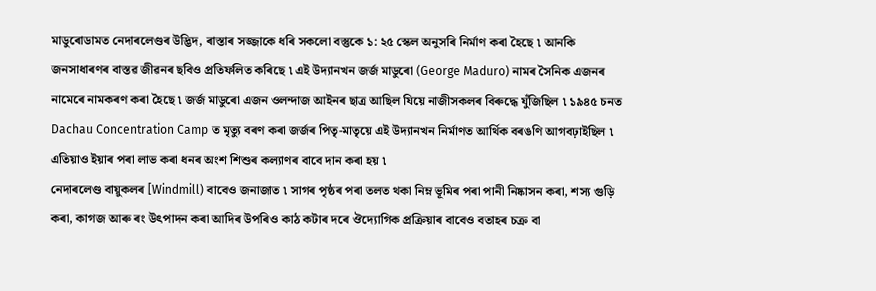মাডুৰোডামত নেদাৰলেণ্ডৰ উদ্ভিদ, ৰাস্তাৰ সজ্জাকে ধৰি সকলো বস্তুকে ১: ২৫ স্কেল অনুসৰি নিৰ্মাণ কৰা হৈছে ৷ আনকি জনসাধাৰণৰ বাস্তৱ জীৱনৰ ছবিও প্ৰতিফলিত কৰিছে ৷ এই উদ্যানখন জৰ্জ মাডুৰো (George Maduro) নামৰ সৈনিক এজনৰ নামেৰে নামকৰণ কৰা হৈছে ৷ জৰ্জ মাডুৰো এজন ওলন্দাজ আইনৰ ছাত্ৰ আছিল যিয়ে নাজীসকলৰ বিৰুদ্ধে যুঁজিছিল ৷ ১৯৪৫ চনত Dachau Concentration Camp ত মৃত্যু বৰণ কৰা জৰ্জৰ পিতৃ-মাতৃয়ে এই উদ্যানখন নিৰ্মাণত আৰ্থিক বৰঙণি আগবঢ়াইছিল ৷ এতিয়াও ইয়াৰ পৰা লাভ কৰা ধনৰ অংশ শিশুৰ কল্যাণৰ বাবে দান কৰা হয় ৷
নেদাৰলেণ্ড বায়ুকলৰ [Windmill) বাবেও জনাজাত ৷ সাগৰ পৃষ্ঠৰ পৰা তলত থকা নিম্ন ভূমিৰ পৰা পানী নিষ্কাসন কৰা, শস্য গুড়ি কৰা, কাগজ আৰু ৰং উৎপাদন কৰা আদিৰ উপৰিও কাঠ কটাৰ দৰে ঔদ্যোগিক প্ৰক্ৰিয়াৰ বাবেও বতাহৰ চক্ৰ বা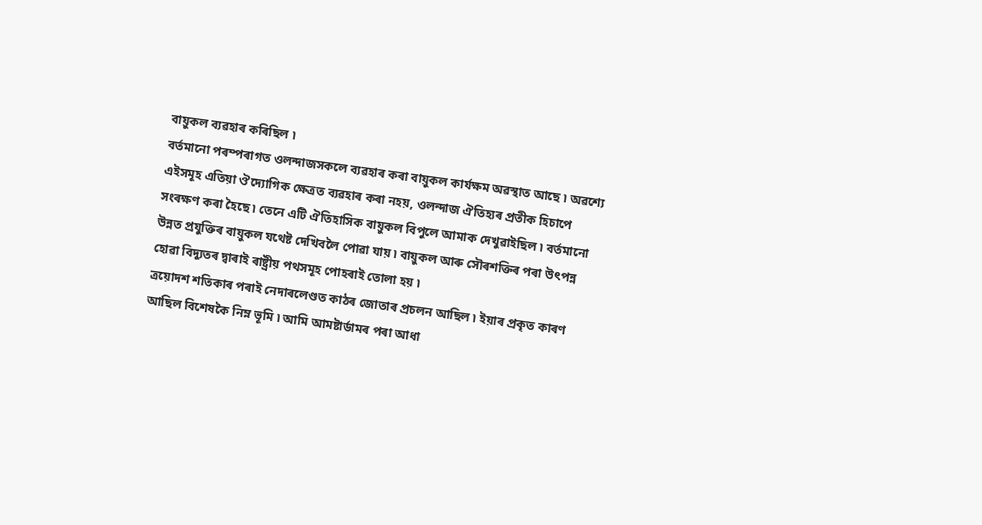বায়ুকল ব্যৱহাৰ কৰিছিল ৷
বৰ্তমানো পৰম্পৰাগত ওলন্দাজসকলে ব্যৱহাৰ কৰা বায়ুকল কাৰ্যক্ষম অৱস্থাত আছে ৷ অৱশ্যে এইসমূহ এতিয়া ঔদ্যোগিক ক্ষেত্ৰত ব্যৱহাৰ কৰা নহয়, ওলন্দাজ ঐতিহ্যৰ প্ৰতীক হিচাপে সংৰক্ষণ কৰা হৈছে ৷ তেনে এটি ঐতিহাসিক বায়ুকল বিপুলে আমাক দেখুৱাইছিল ৷ বৰ্তমানো উন্নত প্ৰযুক্তিৰ বায়ুকল যথেষ্ট দেখিবলৈ পোৱা যায় ৷ বায়ুকল আৰু সৌৰশক্তিৰ পৰা উৎপন্ন হোৱা বিদ্যুতৰ দ্বাৰাই ৰাষ্ট্ৰীয় পথসমূহ পোহৰাই তোলা হয় ৷
ত্ৰয়োদশ শতিকাৰ পৰাই নেদাৰলেণ্ডত কাঠৰ জোতাৰ প্ৰচলন আছিল ৷ ইয়াৰ প্ৰকৃত কাৰণ আছিল বিশেষকৈ নিম্ন ভূমি ৷ আমি আমষ্টাৰ্ডামৰ পৰা আধা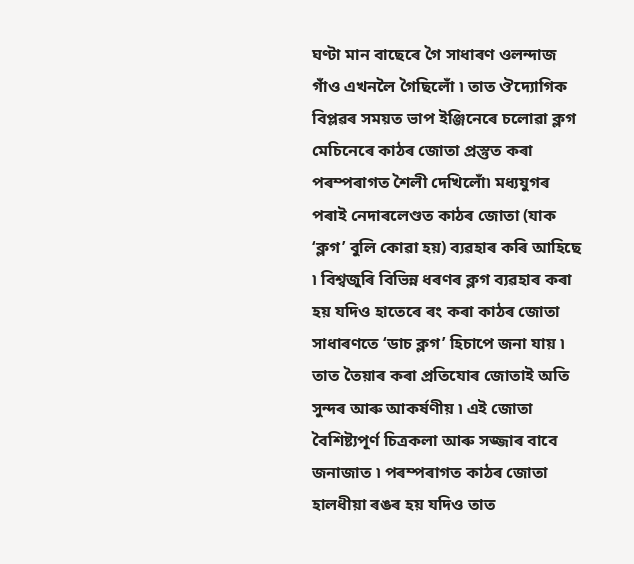ঘণ্টা মান বাছেৰে গৈ সাধাৰণ ওলন্দাজ গাঁও এখনলৈ গৈছিলোঁ ৷ তাত ঔদ্যোগিক বিপ্লৱৰ সময়ত ভাপ ইঞ্জিনেৰে চলোৱা ক্লগ মেচিনেৰে কাঠৰ জোতা প্ৰস্তুত কৰা পৰম্পৰাগত শৈলী দেখিলোঁ৷ মধ্যযুগৰ পৰাই নেদাৰলেণ্ডত কাঠৰ জোতা (যাক ‘ক্লগ’ বুলি কোৱা হয়) ব্যৱহাৰ কৰি আহিছে ৷ বিশ্বজুৰি বিভিন্ন ধৰণৰ ক্লগ ব্যৱহাৰ কৰা হয় যদিও হাতেৰে ৰং কৰা কাঠৰ জোতা সাধাৰণতে ‘ডাচ ক্লগ’ হিচাপে জনা যায় ৷ তাত তৈয়াৰ কৰা প্ৰতিযোৰ জোতাই অতি সুন্দৰ আৰু আকৰ্ষণীয় ৷ এই জোতা বৈশিষ্ট্যপূৰ্ণ চিত্ৰকলা আৰু সজ্জাৰ বাবে জনাজাত ৷ পৰম্পৰাগত কাঠৰ জোতা হালধীয়া ৰঙৰ হয় যদিও তাত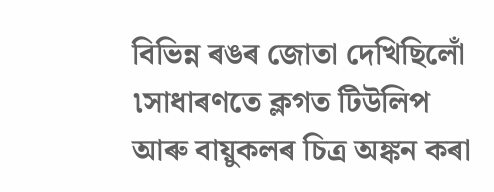বিভিন্ন ৰঙৰ জোতা দেখিছিলোঁ ৷সাধাৰণতে ক্লগত টিউলিপ আৰু বায়ুকলৰ চিত্ৰ অঙ্কন কৰা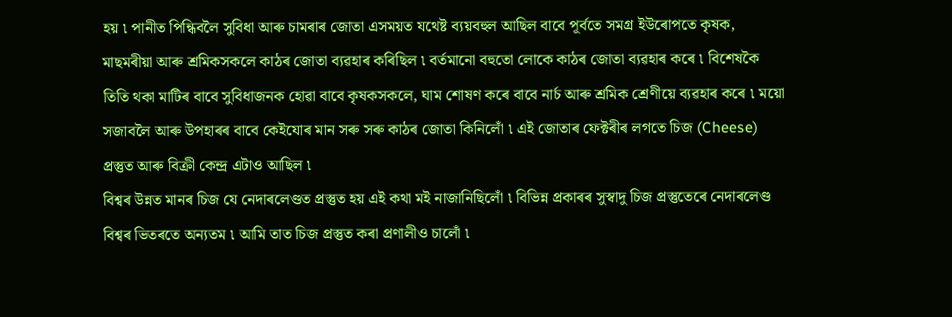হয় ৷ পানীত পিন্ধিবলৈ সুবিধা আৰু চামৰাৰ জোতা এসময়ত যথেষ্ট ব্যয়বহুল আছিল বাবে পূৰ্বতে সমগ্ৰ ইউৰোপতে কৃষক, মাছমৰীয়া আৰু শ্ৰমিকসকলে কাঠৰ জোতা ব্যৱহাৰ কৰিছিল ৷ বৰ্তমানো বহুতো লোকে কাঠৰ জোতা ব্যৱহাৰ কৰে ৷ বিশেষকৈ তিতি থকা মাটিৰ বাবে সুবিধাজনক হোৱা বাবে কৃষকসকলে, ঘাম শোষণ কৰে বাবে নাৰ্চ আৰু শ্ৰমিক শ্ৰেণীয়ে ব্যৱহাৰ কৰে ৷ ময়ো সজাবলৈ আৰু উপহাৰৰ বাবে কেইযোৰ মান সৰু সৰু কাঠৰ জোতা কিনিলোঁ ৷ এই জোতাৰ ফেক্টৰীৰ লগতে চিজ (Cheese) প্ৰস্তুত আৰু বিক্ৰী কেন্দ্ৰ এটাও আছিল ৷
বিশ্বৰ উন্নত মানৰ চিজ যে নেদাৰলেণ্ডত প্ৰস্তুত হয় এই কথা মই নাজানিছিলোঁ ৷ বিভিন্ন প্ৰকাৰৰ সুস্বাদু চিজ প্ৰস্তুতেৰে নেদাৰলেণ্ড বিশ্বৰ ভিতৰতে অন্যতম ৷ আমি তাত চিজ প্ৰস্তুত কৰা প্ৰণালীও চালোঁ ৷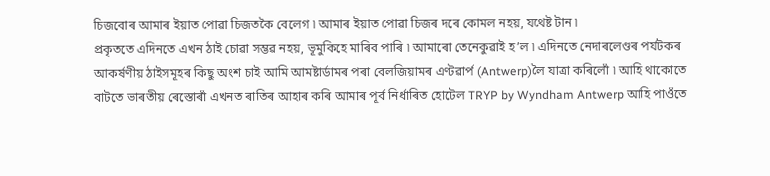চিজবোৰ আমাৰ ইয়াত পোৱা চিজতকৈ বেলেগ ৷ আমাৰ ইয়াত পোৱা চিজৰ দৰে কোমল নহয়, যথেষ্ট টান ৷
প্ৰকৃততে এদিনতে এখন ঠাই চোৱা সম্ভৱ নহয়, ভূমুকিহে মাৰিব পাৰি ৷ আমাৰো তেনেকুৱাই হ’ল ৷ এদিনতে নেদাৰলেণ্ডৰ পৰ্যটকৰ আকৰ্ষণীয় ঠাইসমূহৰ কিছু অংশ চাই আমি আমষ্টাৰ্ডামৰ পৰা বেলজিয়ামৰ এণ্টৱাৰ্প (Antwerp)লৈ যাত্ৰা কৰিলোঁ ৷ আহি থাকোতে বাটতে ভাৰতীয় ৰেস্তোৰাঁ এখনত ৰাতিৰ আহাৰ কৰি আমাৰ পূৰ্ব নিৰ্ধাৰিত হোটেল TRYP by Wyndham Antwerp আহি পাওঁতে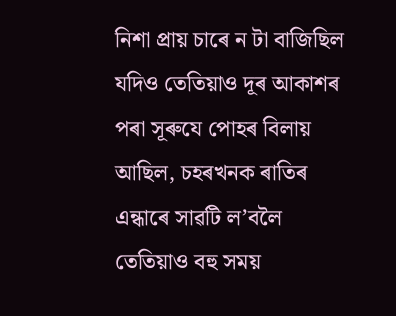নিশা প্ৰায় চাৰে ন টা বাজিছিল যদিও তেতিয়াও দূৰ আকাশৰ পৰা সূৰুযে পোহৰ বিলায় আছিল, চহৰখনক ৰাতিৰ এন্ধাৰে সাৱটি ল’বলৈ তেতিয়াও বহু সময়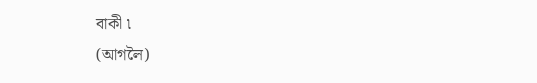বাকী ৷
(আগলৈ)